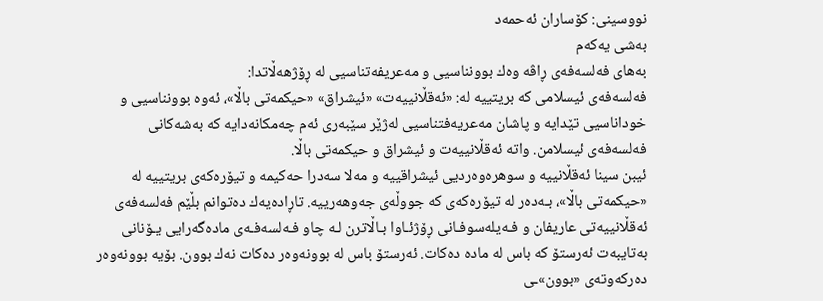نووسینى: کۆساران ئەحمەد
بەشی یەكەم
بەهاى فەلسەفەى ڕاڤە وەك بوونناسیی و مەعریفەتناسیی لە ڕۆژهەڵاتدا:
فەلسەفەى ئیسلامی كە بریتییە لە: «ئەقڵانییەت» «ئیشراق» «حیكمەتى باڵا»، ئەوە بوونناسیی و خوداناسیی تێدایە و پاشان مەعریەفتناسیی لەژێر سێبەرى ئەم چەمكانەدایە كە بەشەكانى فەلسەفەى ئیسلامن. واتە ئەقڵانییەت و ئیشراق و حیكمەتى باڵا.
ئیبن سینا ئەقڵانییە و سوهرەوەردیی ئیشراقییە و مەلا سەدرا حەكیمە و تیۆرەكەى بریتییە لە «حیكمەتى باڵا»، بـەدەر لە تیۆرەكەى كە جووڵەى جەوهەرییە. تاڕادەیەك دەتوانم بڵێم فەلسەفەى ئەقڵانییەتى عاریفان و فـەیلەسوفـانى ڕۆژئـاوا بـاڵاترن لـە چاو فـەلسەفـەى مادەگەرایی یـۆنانی بەتایبەت ئەرستۆ كە باس لە مادە دەكات. ئەرستۆ باس لە بوونەوەر دەكات نەك بوون. بۆیە بوونەوەر دەركەوتەى «بوون»ـى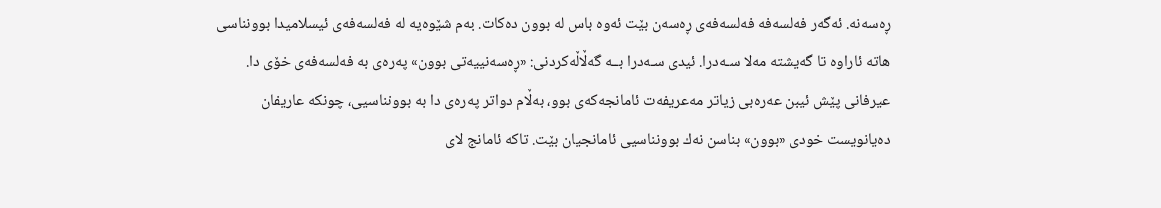ڕەسەنە. ئەگەر فەلسەفە فەلسەفەى ڕەسەن بێت ئەوە باس لە بوون دەكات. بەم شێوەیە لە فەلسەفەى ئیسلامیدا بوونناسی هاتە ئاراوە تا گەیشتە مەلا سـەدرا. ئیدی سـەدرا بــە گەڵاڵەكردنى: «ڕەسەنییەتى بوون» پەرەى بە فەلسەفەى خۆى دا. عیرفانی پێش ئیبن عەرەبى زیاتر مەعریفەت ئامانجەكەى بوو، بەڵام دواتر پەرەى دا بە بوونناسیی، چونكە عاریفان دەیانویست خودى «بوون» بناسن نەك بوونناسیی ئامانجیان بێت. تاكە ئامانج لاى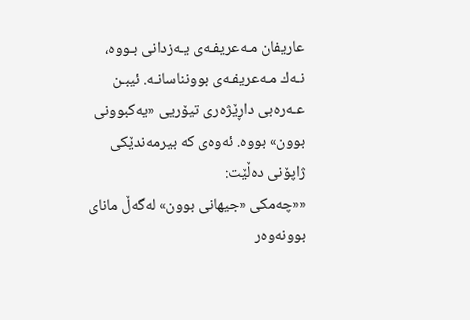عاریفان مـەعریفـەى یـەزدانى بـووە، نـەك مـەعریفـەى بوونناسانـە. ئیبـن عـەرەبی داڕێژەری تیۆریی «یەكبوونى بوون» بووە. ئەوەى كە بیرمەندێكی ژاپۆنى دەڵێت:
««چەمكى «جیهانى بوون» لەگەڵ ماناى بوونەوەر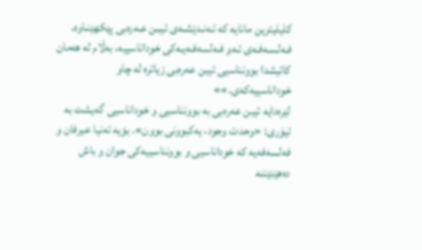كلیلیترین مانایە كە ئـەنـدێشـەى ئیبـن عـەرەبی پێكهێنـاوە. فـەلسـەفـەى ئـەو فـەلسەفـەیـەكی خوداناسییە، بەڵام لە هەمان كاتیشدا بوونناسیی ئیبن عەرەبی زیاترە لە چاو خوداناسییەكەى.»»
لێرەدایە ئیبن عەرەبی بە بوونناسیی و خوداناسیی گەیشت بە تیۆرى: «وحدت وجود، یەكبوونى بوون». بۆیە تەنیا عیرفان و فەلسەفەیە كە خوداناسیی و بوونناسییەكی جوان و باش دەهێنێننە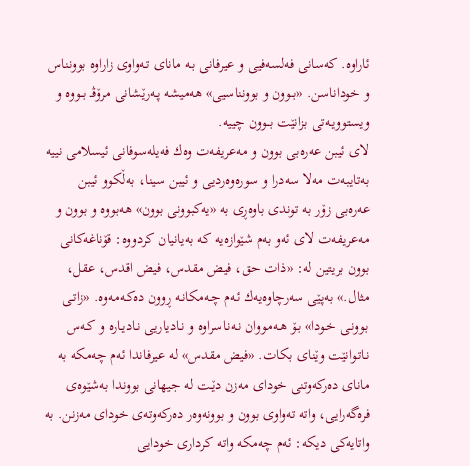ئاراوە. كەسانى فەلسەفیی و عیرفانی بـە ماناى تـەواوى زاراوە بوونناس و خوداناسن. «بــوون و بوونناسیی» هەمیشە پـەرێشانى مرۆڤـ بــووە و ویستوویـەتی بزانێت بــوون چییە.
لاى ئیبن عەرەبی بوون و مەعریفەت وەك فەیلەسوفانى ئیسلامى نییە بەتایبەت مەلا سەدرا و سورەوەردیی و ئیبن سینا، بەڵكوو ئیبن عەرەبی زۆر بە توندى باوەڕى بە «یەكبوونى بوون» هەبووە و بوون و مەعریفەت لاى ئەو بەم شێوازەیە كە بەیانیان كردووە: قۆناغەكانى بوون بریتین لە: «ذات حق، فیض مقدس، فیض اقدس، عقل، مثال.» بەپێی سەرچاوەیەك ئـەم چـەمكانـە ڕوون دەكـەمـەوە. «زاتـى بـوونـى خـودا» بـۆ هـەمـووان نـەنـاسراوە و نـادیاریی نـادیـارە و كـەس نـاتـوانێت وێناى بكات. «فیض مقدس» لە عیرفاندا ئەم چەمكە بە ماناى دەركەوتنی خوداى مەزن دێـت لە جیهانى بووندا بەشێوەى فرەگەرایی، واتە تەواوى بوون و بوونەوەر دەركەوتەى خوداى مەزنن. بە واتایەكی دیكە: ئەم چەمكە واتە كرداری خودایی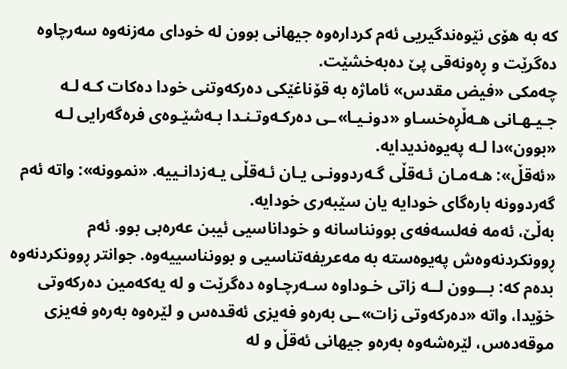كە بە هۆى نێوەندگیریی ئەم كردارەوە جیهانى بوون لە خوداى مەزنەوە سەرچاوە دەگرێت و ڕەونەقی پێ دەبەخشێت.
چەمكى «فیض مقدس» ئاماژە بە قۆناغێكی دەركەوتنى خودا دەكات كـە لـە جـیـهـانى هـەڵڕەخسـاو «دونـیـا»ـى دەركـەوتـنـدا بـەشێـوەی فرەگەرایی لـە «بوون»دا لـە پەیوەندیدایە.
«ئەقڵ»: هـەمـان ئـەقڵی گـەردوونـی یـان ئـەقڵی یـەزدانـییە. «نموونە»: واتە ئەم گەردوونە بارەگاى خودایە یان سێبەری خودایە.
بەڵێ، ئەمە فەلسەفەى بوونناسانە و خوداناسیی ئیبن عەرەبی بوو. ئەم ڕوونكردنەوەش پەیوەستە بە مەعریفەتناسیی و بوونناسییەوە. جوانتر ڕوونكردنەوە بدەم كە: بـــوون لــە زاتى خـوداوە سـەرچـاوە دەگرێت و لە یەكەمین دەركەوتى خۆیدا، واتە «دەركەوتى زات»ـى بەرەو فەیزی ئەقدەس و لێرەوە بەرەو فەیزی موقەدەس، لێرەشەوە بەرەو جیهانى ئەقڵ و لە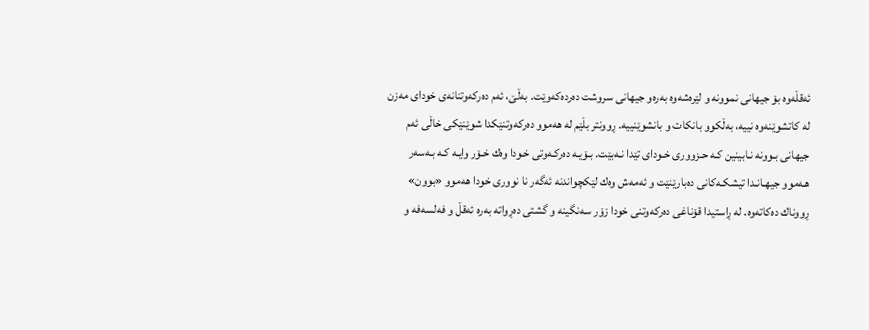ئەقڵەوە بۆ جیهانى نموونە و لێرەشەوە بەرەو جیهانى سروشت دەردەكەوێت. بەڵێ، ئەم دەركەوتنانەى خوداى مەزن لە كاتشوێنەوە نییە، بەڵكوو بانكات و بانشوێنییە. ڕوونتر بڵێم لە هەموو دەركەوتنێكدا شوێنێكی خاڵی ئەم جیهانى بـوونە نـابینین كـە حـزوورى خـوداى تێدا نـەبێت. بـۆیـە دەركـەوتى خـودا وەك خـۆر وایـە كـە بـەسەر هـەموو جیهـانـدا تیشكـەكانى دەبارێنێت و ئەمەش وەك لێكچواندنە ئەگەر نا نوورى خودا هەموو «بوون» ڕووناك دەكاتەوە. لە ڕاستیدا قۆناغی دەركەوتنى خودا زۆر سەنگینە و گشتى دەڕواتە بەرە ئەقڵ و فەلسەفە و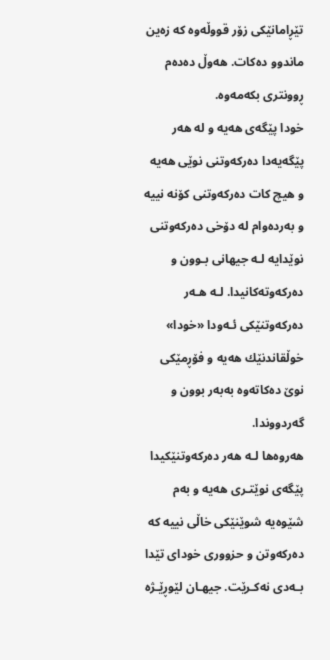تێڕامانێكی زۆر قووڵەوە كە زەین ماندوو دەكات. هەوڵ دەدەم ڕوونترى بكەمەوە.
خودا پێگەى هەیە و لە هەر پێگەیەدا دەركەوتنى نوێی هەیە و هیچ كات دەركەوتنى كۆنە نییە و بەردەوام لە دۆخی دەركەوتنى نوێدایە لـە جیهانى بـوون و دەركەوتەكانیدا. لـە هـەر دەركەوتنێكی ئـەودا «خودا» خوڵقاندنێك هەیە و فۆڕمێكی نوێ دەكاتەوە بەبەر بوون و گەردووندا.
هەروەها لـە هەر دەركەوتنێكیدا پێگەى نوێتـری هەیە و بەم شێوەیە شوێنێكی خاڵی نییە كە دەركەوتن و حزوورى خوداى تێدا بـەدى نەكـرێت. جیهـان لێوڕێـژە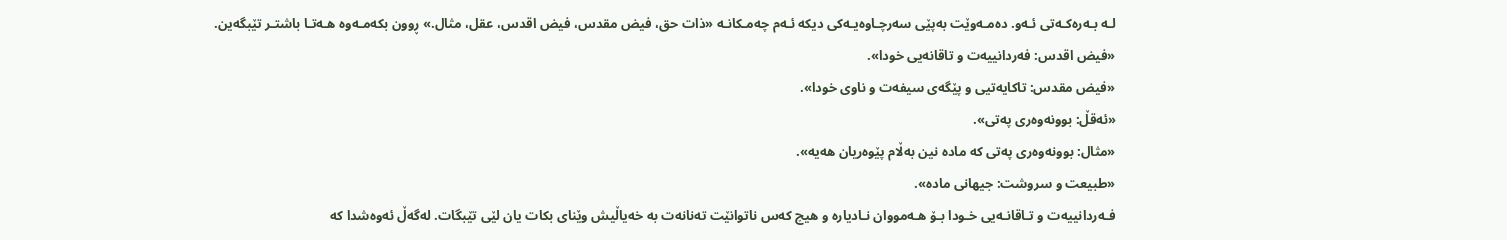لـە بـەرەكـەتی ئـەو. دەمـەوێت بەپێی سەرچـاوەیـەكی دیكە ئـەم چەمـكانـە «ذات حق، فیض مقدس، فیض اقدس، عقل، مثال.» ڕوون بكەمـەوە هـەتـا باشتـر تێبگەین.
«فیض اقدس: فەردانییەت و تاقانەیی خودا».
«فیض مقدس: تاكایەتیی و پێگەى سیفەت و ناوى خودا».
«ئەقڵ: بوونەوەرى پەتی».
«مثال: بوونەوەرى پەتى كە مادە نین بەڵام پێوەریان هەیە».
«طبیعت و سروشت: جیهانى مادە».
فـەردانییەت و تـاقانـەیی خـودا بـۆ هـەمووان نـادیارە و هیچ كەس ناتوانێت تەنانەت بە خەیاڵیش وێناى بكات یان لێی تێبگات. لەگەڵ ئەوەشدا كە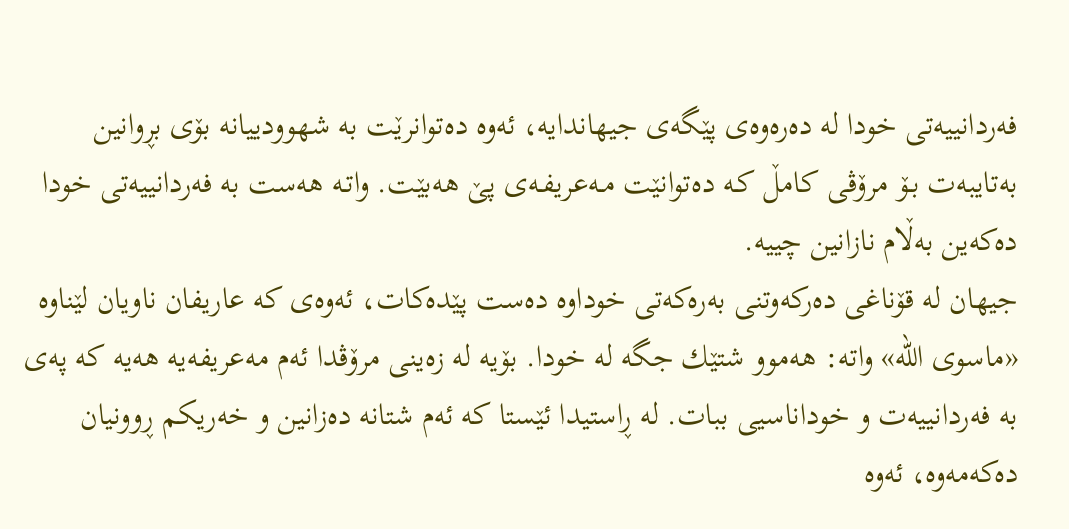فەردانییەتى خودا لە دەرەوەی پێگەى جیهاندایە، ئەوە دەتوانرێت بە شهوودییانە بۆى بڕوانین بەتایبەت بـۆ مرۆڤی كامڵ كـە دەتوانێت مـەعریفـەى پێ هەبێت. واتـە هەست بە فەردانییەتى خودا دەكەین بەڵام نازانین چییە.
جیهان لە قۆناغی دەركەوتنى بەرەكەتى خوداوە دەست پێدەكات، ئەوەى كە عاریفان ناویان لێناوە «ماسوى الله» واتە: هەموو شتێك جگە لە خودا. بۆیە لە زەینى مرۆڤدا ئەم مەعریفەیە هەیە كە پەى بە فەردانییەت و خوداناسیی ببات. لە ڕاستیدا ئێستا كە ئەم شتانە دەزانین و خەریكم ڕوونیان دەكەمەوە، ئەوە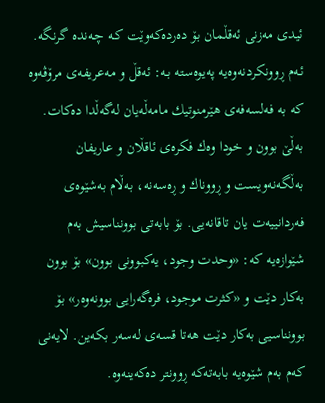ئیدی مەزنی ئەقڵمان بۆ دەردەكەوێت كـە چـەندە گرنگە. ئـەم ڕوونكردنەوەیە پەیوەستە بـە: ئەقڵ و مەعریفەى مرۆڤەوە كە بە فەلسەفەى هێرمنوتیك مامەڵەیان لەگەڵدا دەكات.
بەڵێ بوون و خودا وەك فكرەى ئاقڵان و عاریفان بەڵگەنەویست و ڕووناك و ڕەسەنە، بەڵام بەشێوەی فەردانییەت یان تاقانەیی. بۆ بابەتى بوونناسیش بەم شێوازەیە كە: «وحدت وجود، یەكبوونى بوون» بۆ بوون بەكار دێت و «كثرت موجود، فرەگەرایی بوونەوەر» بۆ بوونناسیی بەكار دێت هەتا قسەى لەسەر بكەین. لایەنى كەم بەم شێوەیە بابەتەكە ڕوونتر دەكەینەوە.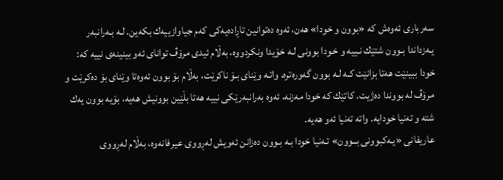سەربارى ئەوەش كە «بوون و خودا» هەن، ئەوە دەتوانین تاڕادەیەكی كەم جیاوازییەك بكەین. لـە بـەرانبەر یـەزداندا بـوون شتێك نـییە و خـودا بوونى لـە خۆیدا ونكردووە، بەڵام ئیدی مرۆڤ تواناى ئەو بینینەى نییە كە: خودا ببینێت هەتا بزانێت كـە لـە بوون گەورەترە. واتـە وێناى بـۆ ناكرێت، بەڵام بۆ بوون ئەوەتا وێناى بۆ دەكرێت و مرۆڤ لە بووندا دەژیت. كاتێك كە خودا مەزنە، ئەوە بەرانبەرێكی نییە هەتا بڵێین بوونیش هەیە، بۆیە بوون یەك شتە و تەنیا خودایە. واتە تەنیا ئەو هەیە.
عاریفانى «یـەكبوونى بــوون» تـەنیا خودا بـە بـوون دەزانن ئەویش لەڕووى عیرفانەوە، بەڵام لەڕووى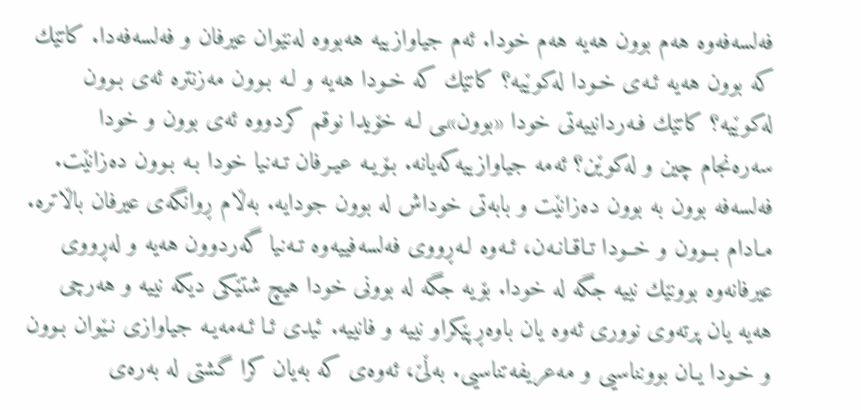فەلسەفەوە هەم بوون هەیە هەم خودا. ئەم جیاوازییە هەبووە لەنێوان عیرفان و فەلسەفەدا. كاتێك كە بوون هەیە ئـەى خـودا لەكوێیە؟ كاتێك كە خـودا هەیە و لـە بـوون مەزنترە ئەى بـوون لەكوێیە؟ كاتێك فـەردانییەتى خودا «بوون»ـى لـە خۆیدا نوقم كردووە ئەى بوون و خودا سەرەنجام چین و لەكوێن؟ ئەمە جیاوازییەكەیانە. بـۆیـە عیـرفان تـەنیا خودا بـە بـوون دەزانێت. فەلسەفە بوون بە بوون دەزانێت و بابەتى خوداش لە بوون جودایە. بەڵام ڕوانگەى عیرفان باڵاترە. مـادام بــوون و خــودا تـاقـانـەن، ئـەوە لـەڕووى فەلسەفییەوە تـەنیا گەردوون هەیە و لەڕووى عیرفانەوە بوونێك نییە جگە لە خودا. بۆیە جگە لە بوونى خودا هیچ شتێكی دیكە نییە و هەرچی هەیە یان پرتەوى نوورى ئەوە یان باوەڕپێكراو نییە و فانییە. ئیدی ئـا ئـەمەیـە جیاوازى نـێوان بـوون و خـودا یـان بوونناسیی و مەعریفەتناسیی. بەڵێ، ئەوەى كە بەیان كرا گشتى لە بەرەى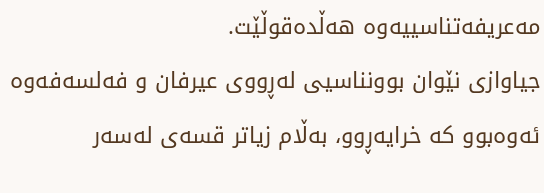مەعریفەتناسییەوە هەڵدەقوڵێت.
جیاوازى نێوان بوونناسیی لەڕووى عیرفان و فەلسەفەوە ئەوەبوو كە خرایەڕوو، بەڵام زیاتر قسەى لەسەر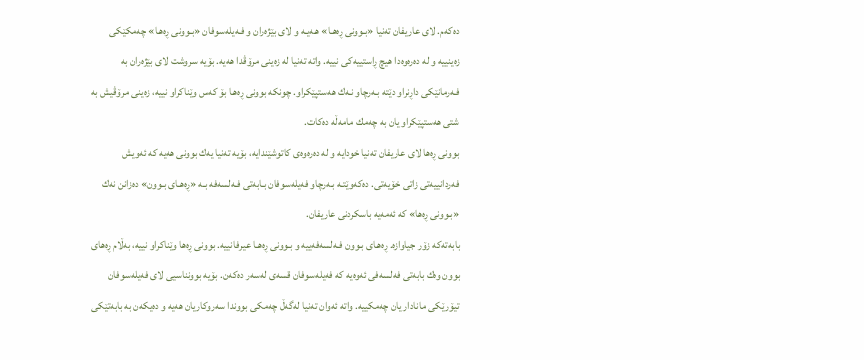دەكەم. لاى عاریفان تەنیا «بـوونى ڕەهـا» هـەیـە و لاى بێژەران و فـەیلەسوفان «بـوونى ڕەهـا» چەمكێكی زەینییە و لە دەرەوەدا هیچ ڕاستییەكی نییە. واتە تەنیا لە زەینی مرۆڤدا هەیە. بۆیە سروشت لاى بێژەران بە فـەرمانێكی داڕنراو دێتە بـەرچاو نـەك هەستپێكراو. چونكە بوونى ڕەهـا بۆ كەس وێناكراو نییە، زەینی مرۆڤیش بە شتى هەستپێكراو یان بە چەمك مامەڵە دەكات.
بوونى ڕەها لاى عاریفان تەنیا خودایە و لە دەرەوەى كاتوشێندایە، بۆیە تەنیا یەك بوونى هەیە كە ئەویش فەردانییەتى زاتى خۆیەتى. دەكەوێتـە بـەرچاو فەیلەسوفان بـابەتى فـەلسەفە بـە «ڕەهـاى بـوون» دەزانن نەك «بـوونى ڕەها» كە ئەمەیە باسكردنى عاریفان.
بابەتەكە زۆر جیاوازە. ڕەهـاى بـوون فـەلسەفەییە و بـوونى ڕەهـا عیرفانییە. بوونى ڕەها وێناكراو نییە، بەڵام ڕەهاى بوون وەك بابەتى فەلسەفی ئەوەیە كە فەیلەسوفان قسەى لەسەر دەكەن. بۆیە بوونناسیی لاى فەیلەسوفان تیۆرێكى مانادار یان چەمكییە. واتە ئەوان تەنیا لەگەڵ چەمكی بووندا سەروكاریان هەیە و دەیكەن بە بابەتێكی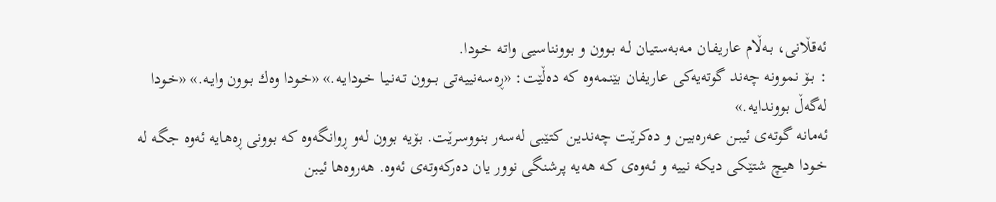ئەقڵانی، بـەڵام عاریفـان مـەبەستیان لـە بـوون و بوونناسیی واتـە خـودا.
: بـۆ نموونە چەند گوتەیەكی عاریفان بێنمەوە كە دەڵێت: «ڕەسەنییەتى بــوون تـەنـیـا خـودایـە.» «خـودا وەك بـوون وایـە.» «خـودا لەگەڵ بووندایە.»
ئەمانە گوتەى ئیبـن عـەرەبیـن و دەكرێت چەندین كتێبی لەسەر بنووسرێت. بۆیە بوون لەو ڕوانگەوە كە بوونى ڕەهایە ئەوە جگە لە خـودا هیچ شتێكی دیكە نییە و ئـەوەى كـە هەیە پرشنگی نوور یان دەركەوتەی ئەوە. هەروەها ئیبن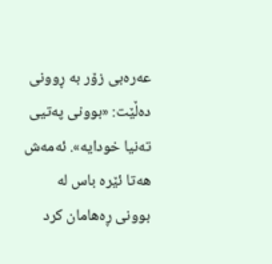عەرەبی زۆر بە ڕوونى دەڵێت: «بوونى پەتیی تەنیا خودایە». ئەمەش هەتا ئێرە باس لە بوونى ڕەهامان كرد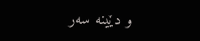و دێینە سەر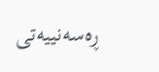ڕەسەنییەتى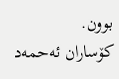بوون.
كۆساران ئەحمەد